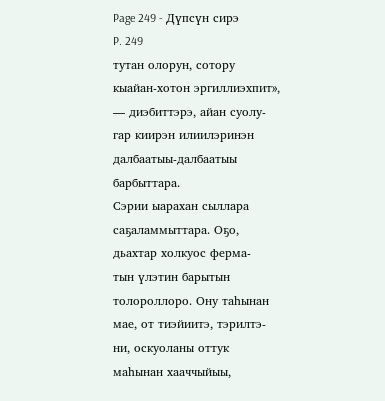Page 249 - Дүпсүн сирэ
P. 249
тутан олорун, сотору кыайан-хотон эргиллиэхпит», — диэбиттэрэ, айан суолу-
гар киирэн илиилэринэн далбаатыы-далбаатыы барбыттара.
Сэрии ыарахан сыллара саҕаламмыттара. Оҕо, дьахтар холкуос ферма-
тын үлэтин барытын толороллоро. Ону таһынан мае, от тиэйиитэ, тэрилтэ-
ни, оскуоланы оттук маһынан хааччыйыы,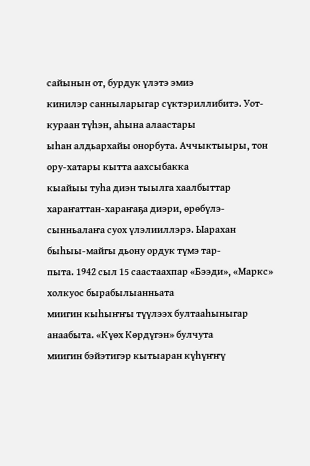сайынын от, бурдук үлэтэ эмиэ
кинилэр санныларыгар сүктэриллибитэ. Уот-кураан түһэн, аһына алаастары
ыһан алдьархайы онорбута. Аччыктыыры, тон ору-хатары кытта аахсыбакка
кыайыы туһа диэн тыылга хаалбыттар хараҥаттан-хараҥаҕа диэри, өрөбүлэ-
сынньалаҥа суох үлэлииллэрэ. Ыарахан быһыы-майгы дьону ордук түмэ тар-
пыта. 1942 сыл 15 саастаахпар «Бээди», «Маркс» холкуос бырабылыанньата
миигин кыһыҥҥы түүлээх бултааһыныгар анаабыта. «Күөх Көрдүгэн» булчута
миигин бэйэтигэр кытыаран күһүҥҥү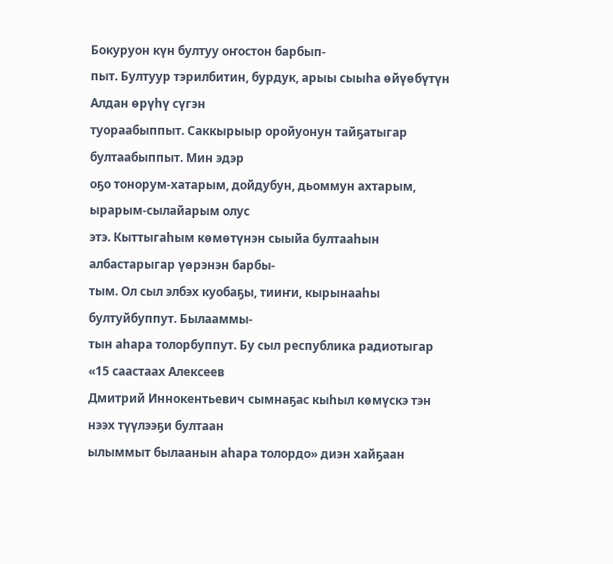Бокуруон күн бултуу оҥостон барбып-
пыт. Бултуур тэрилбитин, бурдук, арыы сыыһа өйүөбүтүн Алдан өрүһү сүгэн
туораабыппыт. Саккырыыр оройуонун тайҕатыгар бултаабыппыт. Мин эдэр
оҕо тонорум-хатарым, дойдубун, дьоммун ахтарым, ырарым-сылайарым олус
этэ. Кыттыгаһым көмөтүнэн сыыйа бултааһын албастарыгар үөрэнэн барбы-
тым. Ол сыл элбэх куобаҕы, тииҥи, кырынааһы бултуйбуппут. Былааммы-
тын аһара толорбуппут. Бу сыл республика радиотыгар «15 саастаах Алексеев
Дмитрий Иннокентьевич сымнаҕас кыһыл көмүскэ тэн нээх түүлээҕи бултаан
ылыммыт былаанын аһара толордо» диэн хайҕаан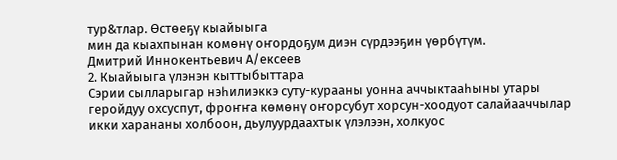тур&тлар. Өстөеҕү кыайыыга
мин да кыахпынан комөнү оҥордоҕум диэн сүрдээҕин үөрбүтүм.
Дмитрий Иннокентьевич А/ексеев
2. Кыайыыга үлэнэн кыттыбыттара
Сэрии сылларыгар нэһилиэккэ суту-курааны уонна аччыктааһыны утары
геройдуу охсуспут, фроҥҥа көмөнү оҥорсубут хорсун-хоодуот салайааччылар
икки харананы холбоон, дьулуурдаахтык үлэлээн, холкуос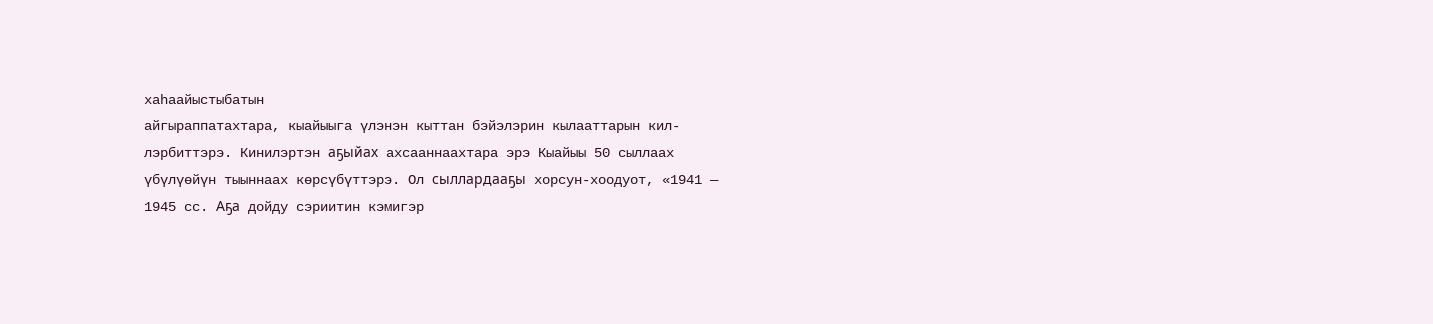хаһаайыстыбатын
айгыраппатахтара, кыайыыга үлэнэн кыттан бэйэлэрин кылааттарын кил-
лэрбиттэрэ. Кинилэртэн аҕыйах ахсааннаахтара эрэ Кыайыы 50 сыллаах
үбүлүөйүн тыыннаах көрсүбүттэрэ. Ол сыллардааҕы хорсун-хоодуот, «1941 —
1945 сс. Аҕа дойду сэриитин кэмигэр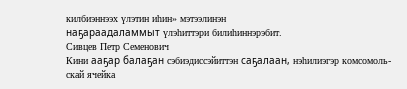килбиэннээх үлэтин иһин» мэтээлинэн
наҕараадаламмыт үлэһиттэри билиһиннэрэбит.
Сивцев Петр Семенович
Кини ааҕар балаҕан сэбиэдиссэйиттэн саҕалаан, нэһилиэгэр комсомоль-
скай ячейка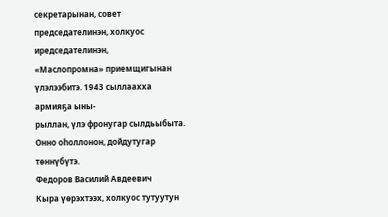секретарынан, совет председателинэн, холкуос иредседателинэн,
«Маслопромна» приемщигынан үлэлээбитэ. 1943 сыллаахха армияҕа ыны-
рыллан, үлэ фронугар сылдьыбыта. Онно оһоллонон, дойдутугар төннүбүтэ.
Федоров Василий Авдеевич
Кыра үөрэхтээх, холкуос тутуутун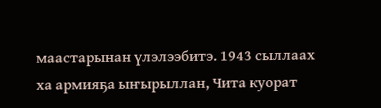маастарынан үлэлээбитэ. 1943 сыллаах
ха армияҕа ыҥырыллан, Чита куорат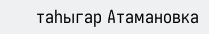таһыгар Атамановка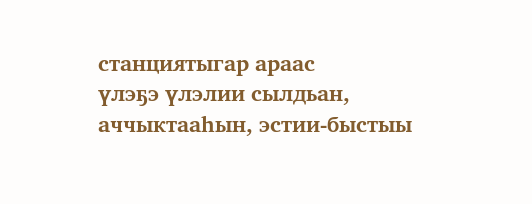станциятыгар араас
үлэҕэ үлэлии сылдьан, аччыктааһын, эстии-быстыы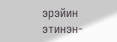эрэйин этинэн-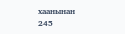хаанынан
245